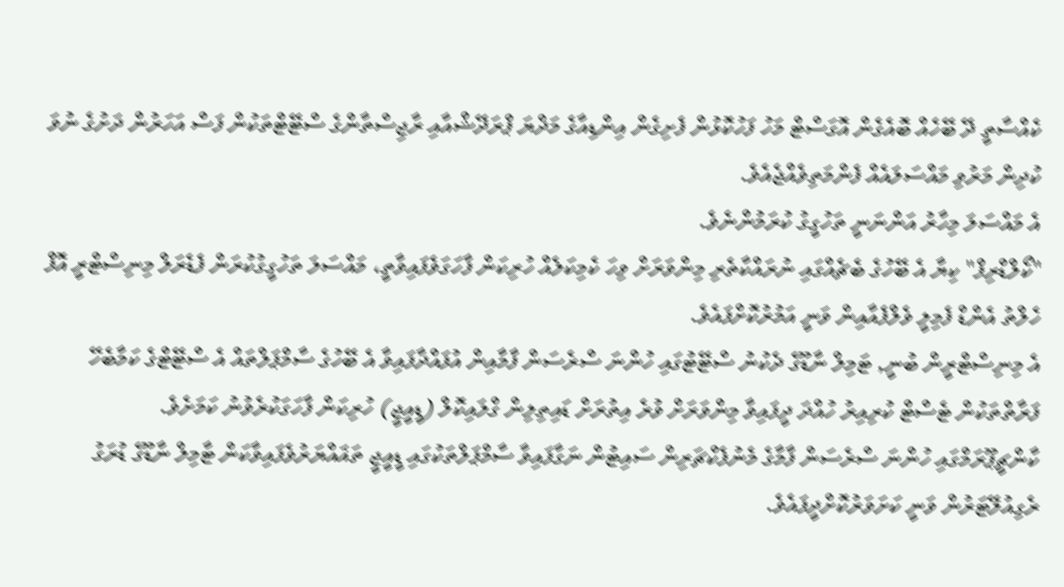ކެއްސާތީ ދޭ ބޭހެއް ބޮއެގެން އޮގަސްޓް މަހު ފަހުކޮޅުން ފެށިގެން އިންޑިއާގެ މަދްޔަ ޕްރަދޭޝްއާއި ރާޖިސްތާންގެ ސްޓޭޓްތަކުން ފަސް އަހަރުން ދަށުގެ ނުވަ ކުދިން މަރުވި މައްސަލައެއް ފެންމަތިވެއްޖެއެވެ.
އެ މައްސަލަ މިހާރު އަންނަނީ ތަހުގީގު ކުރަމުންނެވެ.
"ކޯލްޑްރިފް" ކިޔާ އެ ބޭހުގެ ބެޗެއްގައި ނުރައްކާތެރި މިންވަރަށް ވިހަ ކެމިކަލެއް ހުރިކަން ފާހަގަވެފައިވާތީ، މައްސަލަ ތަހުގީގުކުރަން ފެޑެރަލް މިނިސްޓްރީ އޮފް ހެލްތު އެންޑް ފެމިލީ ވެލްފެއާއިން ވަނީ އަމުރުކޮށްފައެވެ.
އެ މިނިސްޓްރީން ބުނީ, ޓަމިލް ނާޑޫގެ ދެކުނު ސްޓޭޓުގައި ހުންނަ ސްރެސަން ފާމާއިން އުފައްދާފައިވާ އެ ބޭހުގެ ސާމްޕަލްތައް އެ ސްޓޭޓްގެ ކަމާބެހޭ ފަރާތްތަކުން ޓެސްޓް ކުރިއިރު ހުއްދަ ދީފައިވާ މިންވަރަށް ވުރެ އިތުރަށް ޑައިތިލިން ގްލައިކޮލް (ޑީއީޖީ) ހުރިކަން ފާހަގަކުރެވުނު ކަމަށެވެ.
ކާންޗީޕޫރަމްގައި ހުންނަ ސްރެސަން ފާމާގެ މެނުފެކްޗަރިން ސައިޓުން ނަގާފައިވާ ސާމްޕަލްތަކުގައި ޑީއީޖީ ތަޣައްޔަރުވެފައިވާކަން ޓާމިލް ނާޑޫގެ ޑުރަގު ރެގިއުލޭޓަރުން ވަނީ ކަށަވަރުކޮށްދީފައެވެ.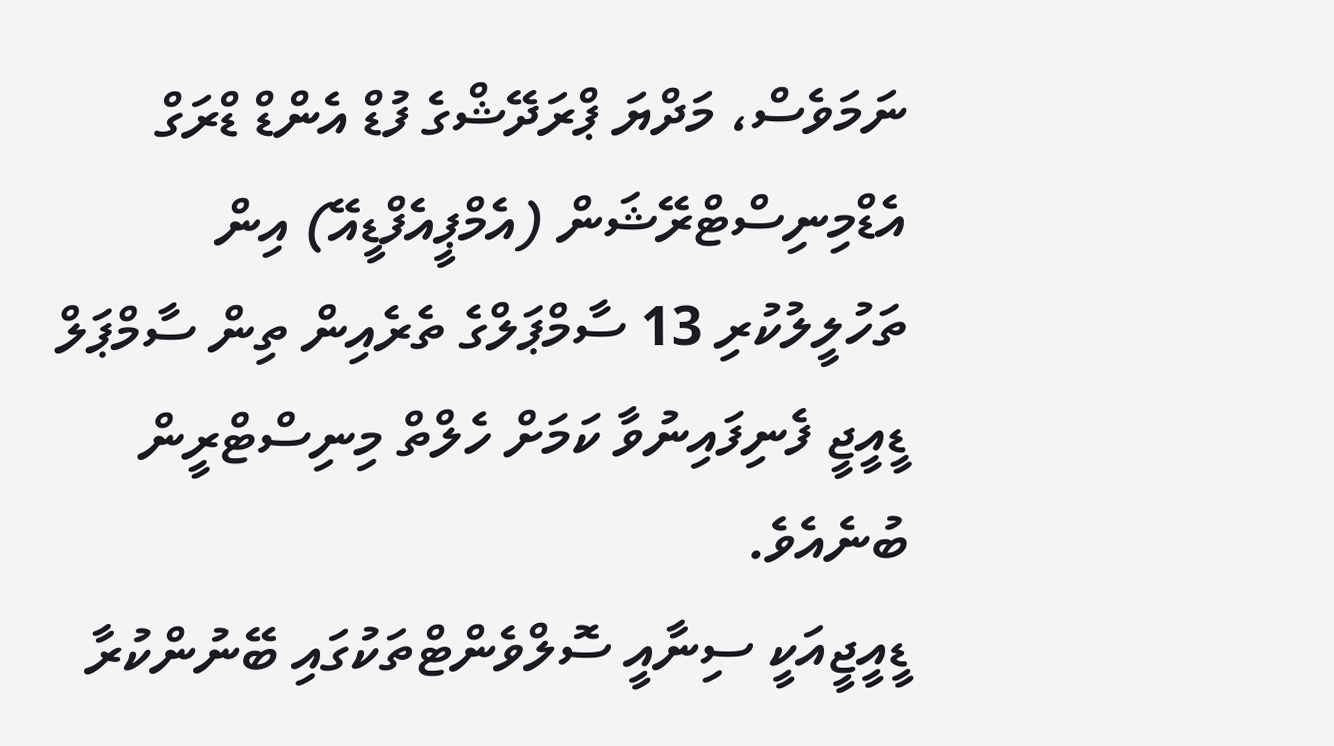ނަމަވެސް، މަދްޔަ ޕްރަދޭޝްގެ ފުޑް އެންޑް ޑްރަގް އެޑްމިނިސްޓްރޭޝަން (އެމްޕީއެފްޑީއޭ) އިން ތަހުލީލުކުރި 13 ސާމްޕަލްގެ ތެރެއިން ތިން ސާމްޕަލް ޑީއީޖީ ފެނިފައިނުވާ ކަމަށް ހެލްތް މިނިސްޓްރީން ބުނެއެވެ.
ޑީއީޖީއަކީ ސިނާއީ ސޮލްވެންޓްތަކުގައި ބޭނުންކުރާ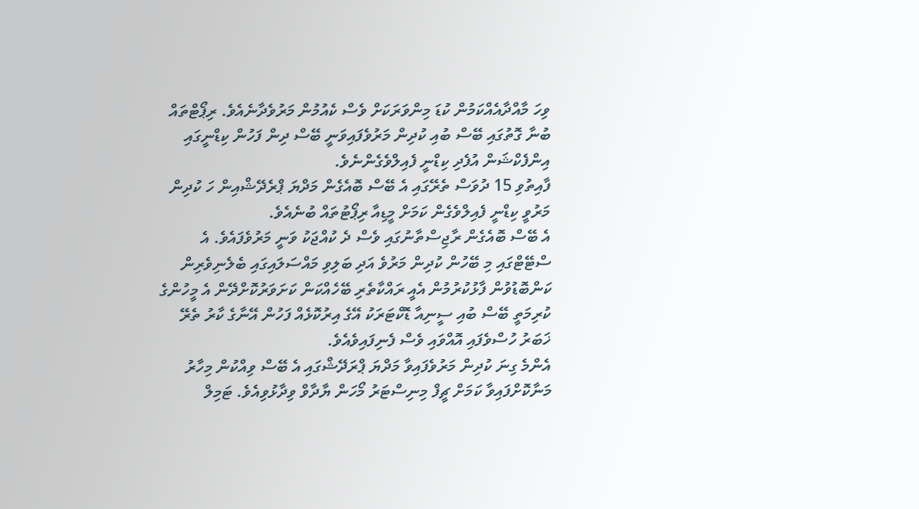ވިހަ މާއްދާއެއްކަމުން ކުޑަ މިންވަރަކަށް ވެސް ކެއުމުން މަރުވެދާނެއެވެ. ރިޕޯޓްތައް ބުނާ ގޮތުގައި ބޭސް ބުއި ކުދިން މަރުވެފައިވަނީ ބޭސް ދިން ފަހުން ކިޑްނީގައި އިންފެކްޝަން އުފެދި ކިޑްނީ ފެއިލްވެގެންނެވެ.
ފާއިތުވި 15 ދުވަސް ތެރޭގައި އެ ބޭސް ބޮއެގެން މަދްޔަ ޕްރެދޭޝްއިން ހަ ކުދިން މަރުވީ ކިޑްނީ ފެއިލްވެގެން ކަމަށް މީޑިއާ ރިޕޯޓުތައް ބުނެއެވެ.
އެ ބޭސް ބޮއެގެން ރާޖިސްތާނުގައި ވެސް ދެ ކުއްޖަކު ވަނީ މަރުވެފައެވެ. އެ ސްޓޭޓްގައި މި ބޭހުން ކުދިން މަރުވެ އަދި ބަލިވި މައްސަލައިގައި ބެލެނިވެރިން ކަންބޮޑުވުން ފާޅުކުރުމުން އެއީ ރައްކާތެރި ބޭހެއްކަން ކަށަވަރުކޮށްދޭން އެ މީހުންގެ ކުރިމަތީ ބޭސް ބުއި ސީނިއާ ޑޮކްޓަރަކު އޭގެ އިރުކޮޅެއް ފަހުން އޭނާގެ ކާރު ތެރޭ ޚަބަރު ހުސްވެފައި އޮއްވައި ވެސް ފެނިފައިވެއެވެ.
އެންމެ ގިނަ ކުދިން މަރުވެފައިވާ މަދްޔަ ޕްރަދޭޝްގައި އެ ބޭސް ވިއްކުން މިހާރު މަނާކޮށްފައިވާ ކަމަށް ޗީފް މިނިސްޓަރު މޯހަން ޔާދާވް ވިދާޅުވިއެވެ. ޓަމިލް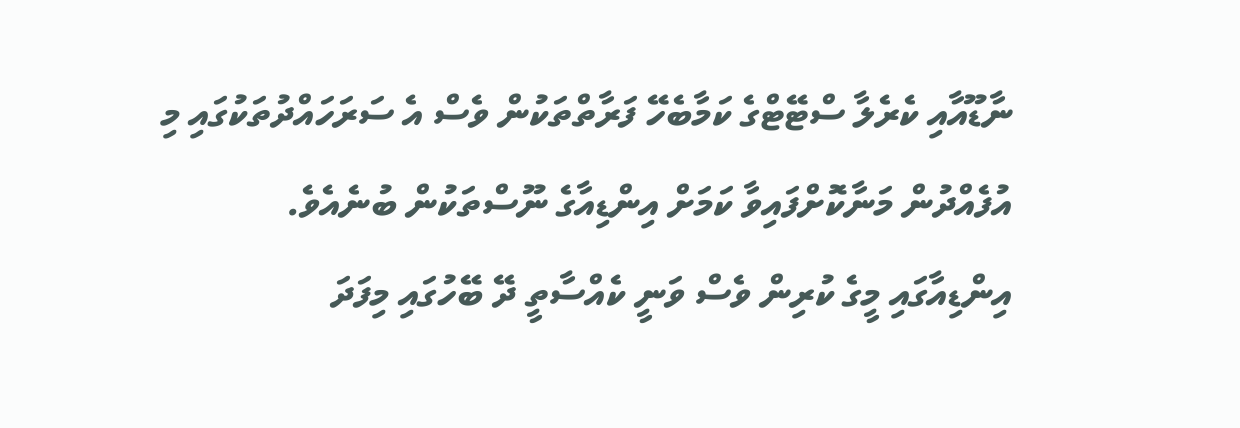ނާޑޫއާއި ކެރެލާ ސްޓޭޓްގެ ކަމާބެހޭ ފަރާތްތަކުން ވެސް އެ ސަރަހައްދުތަކުގައި މި އުފެއްދުން މަނާކޮށްފައިވާ ކަމަށް އިންޑިއާގެ ނޫސްތަކުން ބުނެއެވެ.
އިންޑިއާގައި މީގެ ކުރިން ވެސް ވަނީ ކެއްސާތީ ދޭ ބޭހުގައި މިފަދަ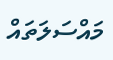މައްސަލަތައް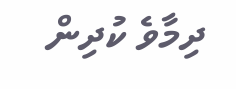ދިމާވެ ކުދިން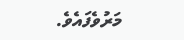މަރުވެފައެވެ.